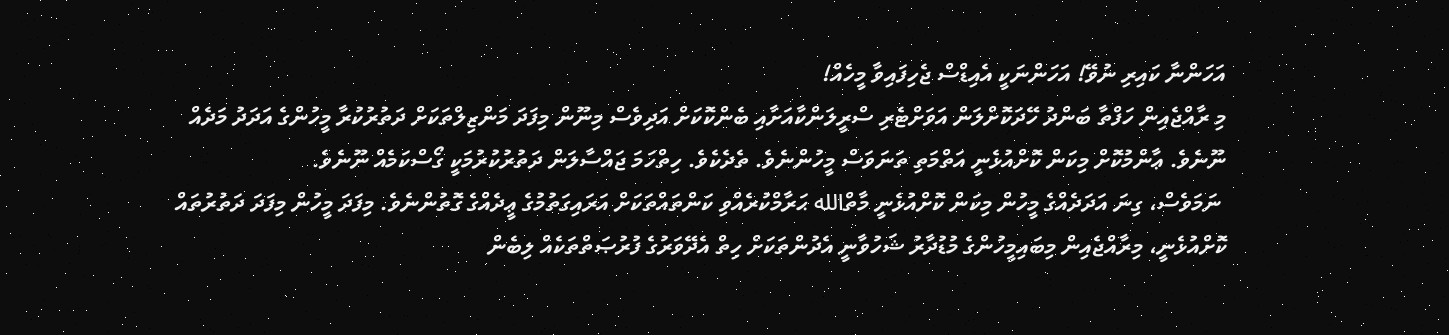އަހަންނާ ކައިރި ނުވޭ! އަހަންނަކީ އެއިޑްސް ޖެހިފައިވާ މީހެއް!
މި ރާއްޖެއިން ހަފްތާ ބަންދު ހޭދަކޮށްލަން އަވަށްޓެރި ސްރީލަންކާއަށާއި ބެންކޮކަށް އަދިވެސް މިނޫން މިފަދަ މަންޒިލްތަކަށް ދަތުރުކުރާ މީހުންގެ އަދަދު މަދެއް ނޫނެވެ. ޢާންމުކޮށް މިކަން ކޮށްއުޅެނީ އަތްމަތި ތަނަވަސް މީހުންނެވެ. ތެދެކެވެ. ހިތްހަމަ ޖައްސާލަން ދަތުރުކުރުމަކީ ގޯސްކަމެއް ނޫނެވެ.
 ނަމަވެސް، ގިނަ އަދަދެއްގެ މީހުން މިކަން ކޮށްއުޅެނީ މާތްالله ޙަރާމްކުރެއްވި ކަންތައްތަކަށް އަރައިގަތުމުގެ ޢީދެއްގެ ގޮތުންނެވެ. މިފަދަ މީހުން މިފަދަ ދަތުރުތައް ކޮށްއުޅެނީ، މިރާއްޖެއިން މިބައިމީހުންގެ މުޑުދާރު ޝަހުވާނީ އެދުންތަކަށް ހިތް އެދޭވަރުގެ ފުރުޞަތްތަކެއް ލިބެން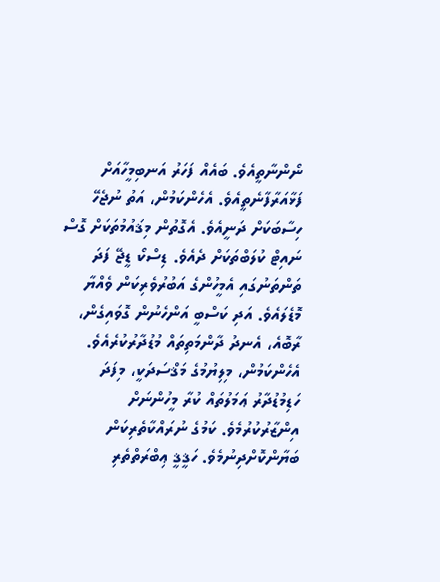ނޯންނާތީއެވެ. ބައެއް ފަހަރު އަނބިމީހާއަށް ފަޅާއަރާފާނެތީއެވެ. އެހެންކަމުން، އަތު ނުޖެހޭ ހިސާބަކަށް ދަނީއެވެ. އެގޮތުން މިޤައުމުތަކަށް ގޮސް ނައިޓް ކުލަބްތަކަށް ދެއެވެ. ޑިސްކޯ ޑީޖޭ ފަދަ ތަންތަނުގައި އެމީހުންގެ އަބުރުވެރިކަން ވެއްޔާ މޮޑެލައެވެ. އަދި ކަސްބީ އަންހެނުން ގޮވައިގެން، ރާބޮއެ، އެނދު ދާންމަތިތައް މުޑުދާރުކުރެއެވެ.
އެހެންކަމުން، މިލިޔުމުގެ މަޤްސަދަކީ، މިފަދަ ހަޑިމުޑުދާރު ޢަމަލުތައް ކުރާ މީހުންނަށް އިންޒާރުކުރުމެވެ. ކަމުގެ ނުރައްކާތެރިކަން ބަޔާންކޮށްދިނުމެވެ. ހަޤީޤީ ޢިބްރަތްތެރި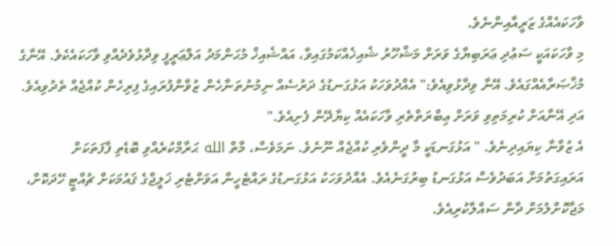ވާހަކައެއްގެ ޒަރީއާއިންނެވެ.
މި ވާހަކައަކީ ސަޢުދި ޢަރަބިޔާގެ ވަރަށް މަޝްހޫރު ޝެއިޚެއްކަމުގައިވާ، އައްޝެއިޚް މުޙަންމަދު އަލްޢަރީފީ ވިދާޅުވެދެއްވި ވާހަކައެކެވެ. އޭނާގެ މުޚާޞަރާއެއްގައެވެ. އޭނާ ވިދާޅުވިއެވެ:" އެއްދުވަހަކު އަޅުގަނޑުގެ ދަރުސެއް ނިމުނުތަނާހެން ޒުވާންފުރައިގެ ފިރިހެން ކުއްޖެއް ތެދުވިއެވެ. އަދި އޭނާއަށް ކުރިމަތިވި ވަރަށް ޢިބްރަތްތެރި ވާހަކައެއް ކިޔާދޭން ފެށިއެވެ."
އެ ޒުވާނާ ކިޔައިދިނެވެ. " އަޅުގަނޑަކީ މާ ދީންވެރި ކުއްޖެއް ނޫނެވެ. ނަމަވެސް، މާތް الله ޙަރާމްކުރެއްވި ބޮޑެތި ފާފަތަކަށް އަރައިގަތުމަށް އަބަދުވެސް އަޅުގަނޑު ބިރުގަނެއެވެ. އެއްދުވަހަކު އަޅުގަނޑުގެ ރައްޓެހީން އަވަށްޓެރި ޚަލީޖްގެ ޤައުމަކަށް ޗުއްޓީ ހޭދަކޮށް، މަޖާކޮށްލުމަށް ދާން ސައްލާކުރިއެވެ.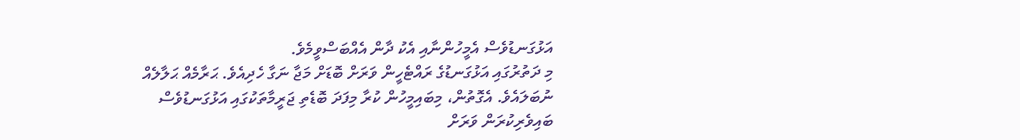އަޅުގަނޑުވެސް އެމީހުންނާއި އެކު ދާން އެއްބަސްވީމެވެ.
މި ދަތުރުގައި އަޅުގަނޑުގެ ރައްޓެހީން ވަރަށް ބޮޑަށް މަޖާ ނަގާ ހެދިއެވެ. ޙަރާމެއް ޙަލާލެއް ނުބަލައެވެ. އެގޮތުން، މިބައިމީހުން ކުރާ މިފަދަ ބޮޑެތި ޖަރީމާތަކުގައި އަޅުގަނޑުވެސް ބައިވެރިކުރަން ވަރަށް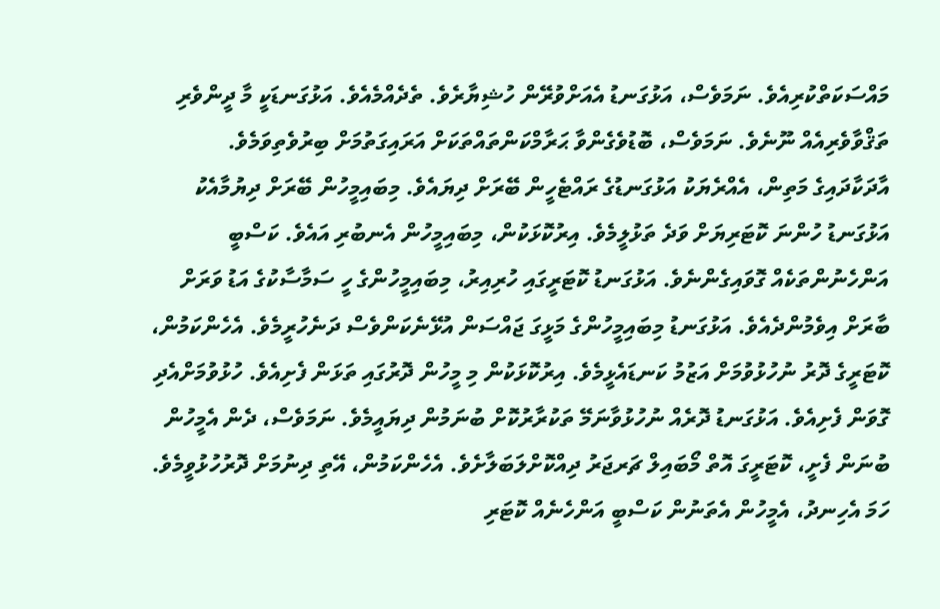މައްސަކަތްކުރިއެވެ. ނަމަވެސް، އަޅުގަނޑު އެއަށްވުރޭން ހުޝިޔާރެވެ. ތެދެއްމެއެވެ. އަޅުގަނޑަކީ މާ ދީންވެރި ތަޤްވާވެރިއެއް ނޫނެވެ. ނަމަވެސް، ބޮޑުވެގެންވާ ޙަރާމްކަންތައްތަކަށް އަރައިގަތުމަށް ބިރުވެތިވަމެވެ.
އާދަކާދައިގެ މަތިން، އެއްރެޔަކު އަޅުގަނޑުގެ ރައްޓެހީން ބޭރަށް ދިޔައެވެ. މިބައިމީހުން ބޭރަށް ދިޔުމާއެކު އަޅުގަނޑު ހުންނަ ކޮޓަރިޔަށް ވަދެ ތަޅުލީމެވެ. އިރުކޮޅަކުން، މިބައިމީހުން އެނބުރި އައެވެ. ކަސްބީ އަންހެނުންތަކެއް ގޮވައިގެންނެވެ. އަޅުގަނޑު ކޮޓަރީގައި ހުރިއިރު، މިބައިމީހުންގެ ހީ ސަމާސާކުގެ އަޑު ވަރަށް ބާރަށް އިވެމުންދެއެވެ. އަޅުގަނޑު މިބައިމީހުންގެ މަޅީގަ ޖައްސަން އުޅޭނެކަންވެސް ދަނެހުރީމެވެ. އެހެންކަމުން، ކޮޓަރީގެ ދޮރު ނުހުޅުވުމަށް އަޒުމު ކަނޑައެޅީމެވެ. އިރުކޮޅަކުން މި މީހުން ދޮރުގައި ތަޅަން ފެށިއެވެ. ހުޅުވުމަށްއެދި ގޮވަން ފެށިއެވެ. އަޅުގަނޑު ދޮރެއް ނުހުޅުވާނަމޭ ތަކުރާރުކޮށް ބުނަމުން ދިޔައީމެވެ. ނަމަވެސް، ދެން އެމީހުން ބުނަން ފެށީ، ކޮޓަރީގަ އޮތް މޯބައިލް ޗަރޖަރު ދިއްކޮށްލަބަލާށެވެ. އެހެންކަމުން، އޭތި ދިނުމަށް ދޮރުހުޅުވީމެވެ. ހަމަ އެހިނދު، އެމީހުން އެތަނުން ކަސްބީ އަންހެނެއް ކޮޓަރި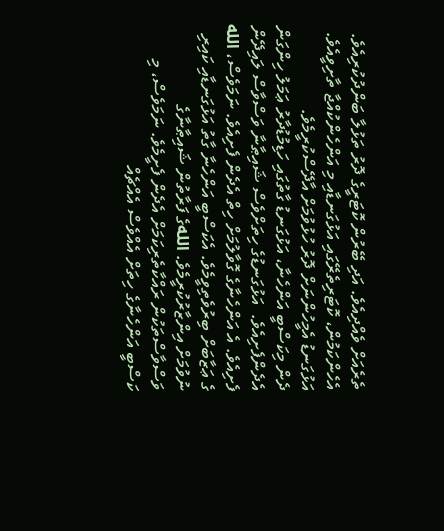ތެރެއަށް ވެއްދިއެވެ. އަދި ބޭރުން ކޮޓަރީގެ ދޮރު ތަޅުލާ ބަންދުކުރިއެވެ. އެހެންކަމުން، ކޮޓަރިތެރޭގައި އަޅުގަނޑާއި މި އަންހެންކުއްޖާ ތާށިވީއެވެ. އަޅުގަނޑު އެމީހުންނަށް ދޮރު ހުޅުވުމަށް އާދޭސްކުރީމެވެ.
ދެން މިކަސްބީ އަންހެނާ، އަޅުގަނޑު ގާތުގައި ހަޑިމުޑުދާރު ޢަމަލު ހިންގަން އެދެންފެށިއެވެ.  އަޅުގަނޑުގެ ހިތަށްވެސް ޝައިޠާނާ ވަސްވާސް ލައިދޭން ފެށިއެވެ. އެ އަންހެނާގެ ގޮވާލުމަށް ހިތް އެދެން ފެށިއެވެ. ނަމަވެސް، الله ގެ ޢަޒާބަށް ބިރުވެތިވީމެވެ. އެކަސްބީ އަންހެނާ ގާތު އަޅުގަނޑާއި ކައިރި ނުވުމަށް އިންޒާރުކުރީމެވެ. اللهގެ ފަރާތުން ޝައިޠާނާގެ ވަސްވާސްތަކުން ރައްކާތެރިކަމަށް އެދެން ފެށީމެވެ. ނަމަވެސް، މި ކަސްބީ އަންހެނާގެ ހިތަށް އެއްވެސް އެއްޗެއް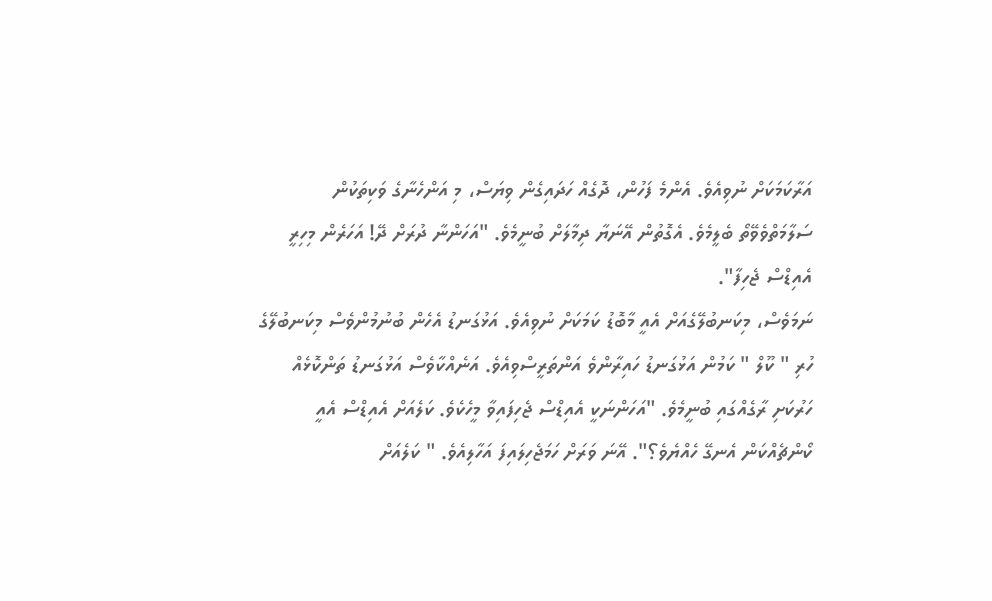އަރާކަމަކަށް ނުވިއެވެ. އެންމެ ފަހުން، ދޮގެއް ހަދައިގެން ވިޔަސް، މި އަންހެނާގެ ވަކިތަކުން ސަލާމަތްވެވޭތޯ ބެލީމެވެ. އެގޮތުން އޭނަޔާ ދިމާލަށް ބުނީމެވެ. "އަހަންނާ ދުރަށް ދޭ! އަހަރެން މިހިރީ އެއިޑްސް ޖެހިފާ".
ނަމަވެސް، މިކަނބުލޭގެއަށް އެއީ މާބޮޑު ކަމަކަށް ނުވިއެވެ. އަޅުގަނޑު އެހެން ބުނުމުންވެސް މިކަނބުލޭގެ ހުރި " ކޫލް " ކަމުން އަޅުގަނޑު ހައިރާންވެ އަންތަރީސްވިއެވެ. އަނެއްކާވެސް އަޅުގަނޑު ތަންކޮޅެއް ހަރުކަށި ރާގެއްގައި ބުނީމެވެ. "އަހަންނަކީ އެއިޑްސް ޖެހިފައިވާ މީހެކެވެ. ކަލެއަށް އެއިޑްސް އެއީ ކޯންޗެއްކަން އެނގޭ ހެއްޔެވެ؟". އޭނަ ވަރަށް ހަމަޖެހިލައިފަ އަހާލިއެވެ. " ކަލެއަށް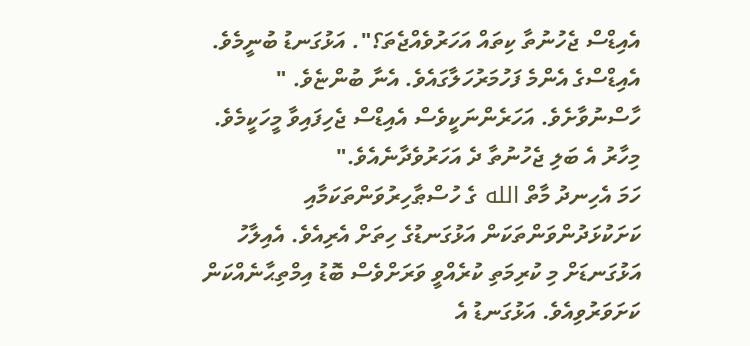އެއިޑްސް ޖެހުނުތާ ކިތައް އަހަރުވެއްޖެތަ؟". އަޅުގަނޑު ބުނީމެވެ. އެއިޑްސްގެ އެންމެ ފަހުމަރުހަލާގައެވެ. އެނާ ބުންޏެވެ. " ހާސްނުވާށެވެ. އަހަރެންނަކީވެސް އެއިޑްސް ޖެހިފައިވާ މީހަކީމެވެ. މިހާރު އެ ބަލި ޖެހުނުތާ ދެ އަހަރުވެދާނެއެވެ."
ހަމަ އެހިނދު މާތް الله ގެ ހުސްޠާހިރުވަންތަކަމާއި ކަށަކުޅަދުންވަންތަކަން އަޅުގަނޑުގެ ހިތަށް އެރިއެވެ. އެއިލާހު އަޅުގަނޑަށް މި ކުރިމަތި ކުރެއްވީ ވަރަށްވެސް ބޮޑު އިމްތިޙާނެއްކަން ކަށަވަރުވިއެވެ. އަޅުގަނޑު އެ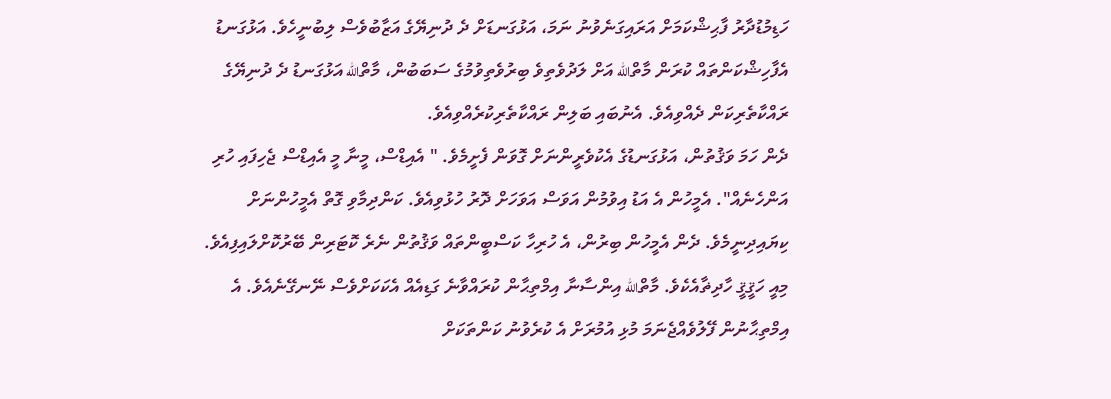ހަޑިމުޑުދާރު ފާޙިޝްކަމަށް އަރައިގަނެވުނު ނަމަ، އަޅުގަނޑަށް ދެ ދުނިޔޭގެ އަޒާބުވެސް ލިބުނީހެވެ. އަޅުގަނޑު އެފާހިޝްކަންތައް ކުރަން މާތްالله އަށް ލަދުވެތިވެ ބިރުވެތިވުމުގެ ސަބަބުން، މާތްالله އަޅުގަނޑު ދެ ދުނިޔޭގެ ރައްކާތެރިކަން ދެއްވިއެވެ. އެނުބައި ބަލިން ރައްކާތެރިކުރެއްވިއެވެ.
ދެން ހަމަ ވަޤުތުން، އަޅުގަނޑުގެ އެކުވެރީންނަށް ގޮވަން ފެށީމެވެ. " އެއިޑްސް، މީނާ މީ އެއިޑްސް ޖެހިފައި ހުރި އަންހެނެއް". އެމީހުން އެ އަޑު އިވުމުން އަވަސް އަވަހަށް ދޮރު ހުޅުވިއެވެ. ކަންދިމާވި ގޮތް އެމީހުންނަށް ކިޔައިދިނީމެވެ. ދެން އެމީހުން ބިރުން، އެ ހުރިހާ ކަސްބީންތައް ވަޤުތުން ނެރެ ކޮޓަރިން ބޭރުކޮށްލައިފިއެވެ.
މިއީ ހަޤީޤީ ހާދިޡާއެކެވެ. މާތްالله އިންސާނާ އިމްތިޙާން ކުރައްވާނެ ގަޑިއެއް އެކަކަށްވެސް ނޭނގޭނެއެވެ. އެ އިމްތިޙާނުން ފޭލުވެއްޖެނަމަ މުޅި އުމުރަށް އެ ކުރެވުނު ކަންތަކަށް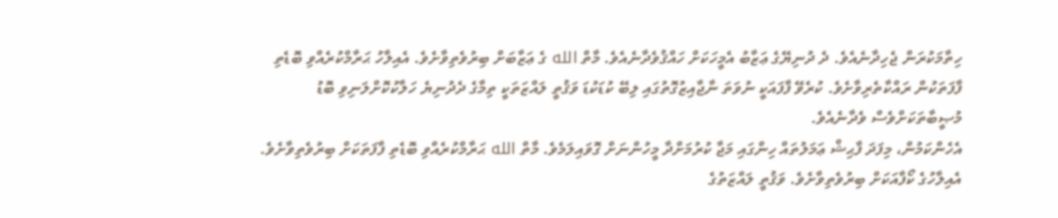ހިތާމަކުރަން ޖެހިދާނެއެވެ. ދެ ދުނިޔޭގެ ޢަޒާބު އެމީހަކަށް ހައްޤުވެދާނެއެވެ. މާތް الله ގެ ޢަޒާބަށް ބިރުވެތިވާށެވެ. އެއިލާހު ޙަރާމްކުރެއްވި ބޮޑެތި ފާފަތަކުން ރައްކާތެރިވާށެވެ. ކުރެވޭ ފާފައަކީ ނުވަތަ ނާޖާއިޒުގޮތުގައި ލިބޭ ކުޑަކުޑަ ވަޤުތީ ލައްޒަތަކީ ތިމާގެ ދެދުނިޔެ ހަލާކުކޮށްލަނިވި ބޮޑު މުޞީބާތަކަށްވެސް ވެދާނެއެވެ.
އެހެންކަމުން، މިފަދަ ފާޙިޝް ޢަމަލުތައް ހިންގައި މަޖާ ކުރުމަށްދާ މީހުންނަށް ގޮވައިލަމެވެ. މާތް الله ޙަރާމްކުރެއްވި ބޮޑެތި ފާފަތަކަށް ބިރުވެތިވާށެވެ. އެއިލާހުގެ ކޯފާއަކަށް ބިރުވެތިވާށެވެ. ވަޤުތީ ލައްޒަތުގެ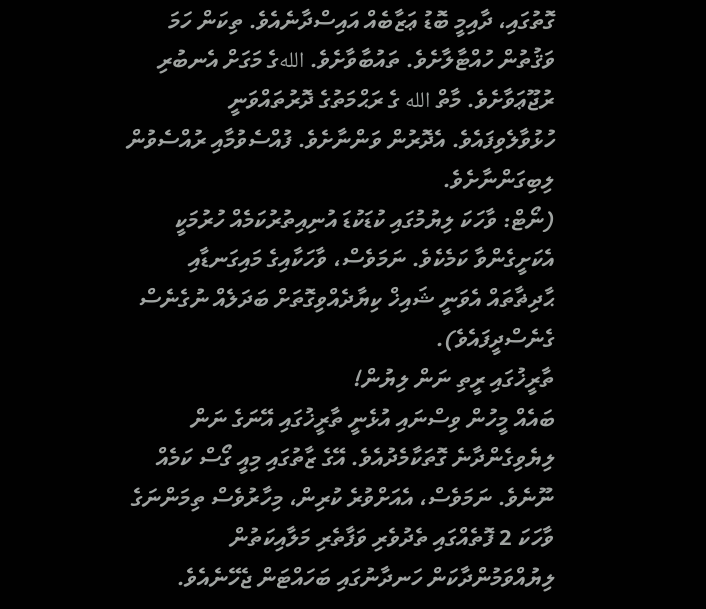ގޮތުގައި، ދާއިމީ ބޮޑު ޢަޒާބެއް އައިސްދާނެއެވެ. ތިކަން ހަމަ ވަޤުތުން ހުއްޓާލާށެވެ. ތައުބާވާށެވެ. اللهގެ މަގަށް އެނބުރި ރުޖޫޢަވާށެވެ. މާތް الله ގެ ރަޙްމަތުގެ ދޮރުތައްވަނީ ހުޅުވާލެވިފައެވެ. އެދޮރުން ވަންނާށެވެ. ފުއްސެވުމާއި ރުއްސެވުން ލިބިގަންނާށެވެ.
(ނޯޓް: ވާހަކަ ލިޔުމުގައި ކުޑަކުޑަ އުނިއިތުރުކަމެއް ހުރުމަކީ އެކަށީގެންވާ ކަމެކެވެ. ނަމަވެސް، ވާހަކާއިގެ މައިގަނޑާއި ޙާދިޡާތައް އެވަނީ ޝައިޚް ކިޔާދެއްވިގޮތަށް ބަދަލެއް ނުގެނެސް ގެނެސްދީފައެވެ).
ތާރީޚުގައި ރީތި ނަން ލިޔުން!
ބައެއް މީހުން ވިސްނައި އުޅެނީ ތާރީޚުގައި އޭނަގެ ނަން ލިޔެވިގެންދާނެ ގޮތަކާމެދުއެވެ. އޭގެ ޒާތުގައި މިއީ ގޯސް ކަމެއް ނޫނެވެ. ނަމަވެސް، އެއަށްވުރެ ކުރިން، މިހާރުވެސް ތިމަންނަގެ ވާހަކަ 2 ފޮތެއްގައި ތެދުވެރި ވަފާތެރި މަލާއިކަތުން ލިޔުއްވަމުންދާކަން ހަނދާނުގައި ބަހައްޓަން ޖެހޭނެއެވެ.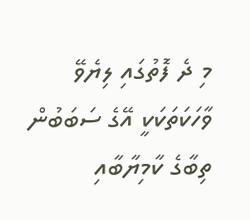މި ދެ ފޮތުގައި ލިޔެވޭ ވާހަކަތަކަކީ އޭގެ ސަބަބުން ތިބާގެ ކާމިޔާބާއި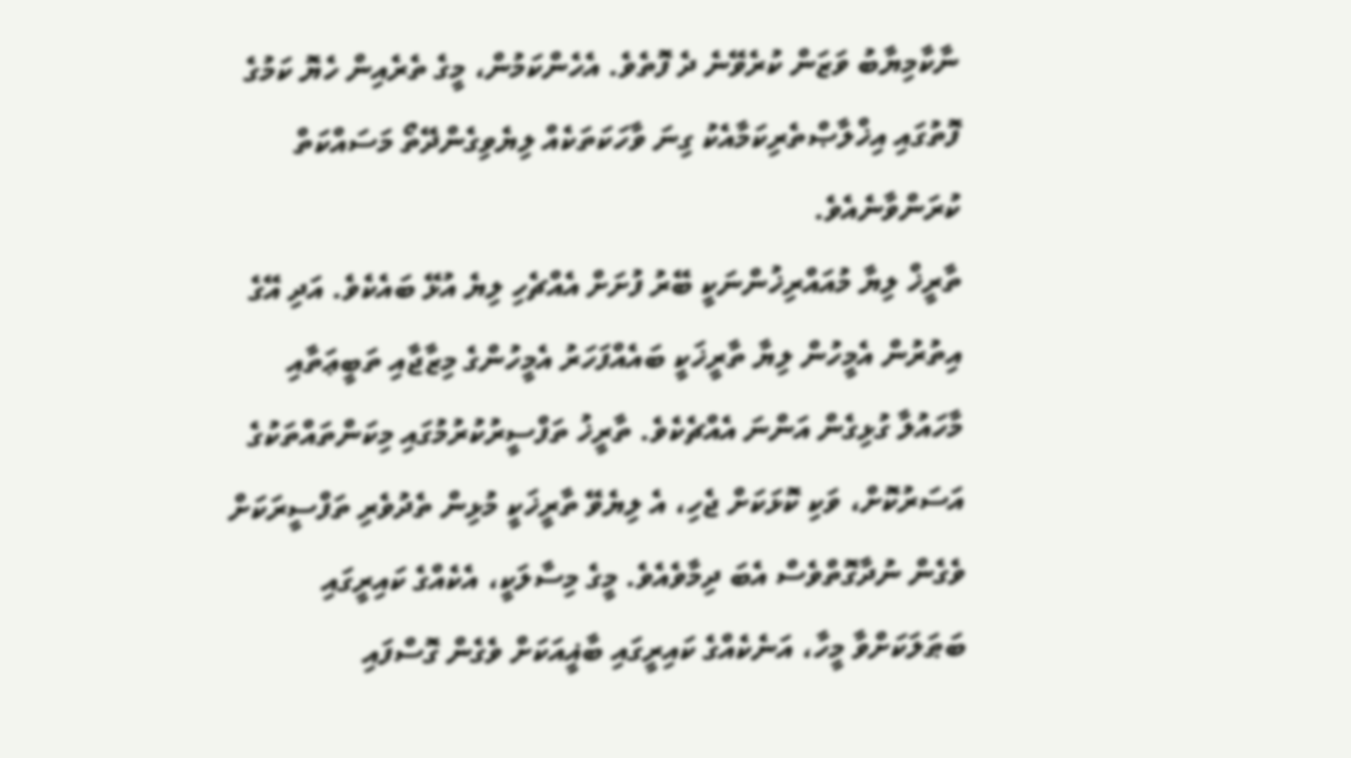ނާކާމިޔާބު ވަޒަން ކުރެވޭނެ ދެ ފޮތެވެ. އެހެންކަމުން، މީގެ ތެރެއިން ހެޔޮ ކަމުގެ ފޮތުގައި އިޚްލާޞްތެރިކަމާއެކު ގިނަ ވާހަކަތަކެއް ލިޔެވިގެންދޭތޯ މަސައްކަތް ކުރަންވާނެއެވެ.
ތާރީޚް ލިޔާ މުއައްރިޚުންނަކީ ބޭރު ފުށަށް އެއްޗެހި ލިޔެ އުޅޭ ބައެކެވެ. އަދި އޭގެ އިތުރުން އެމީހުން ލިޔާ ތާރީޚަކީ ބައެއްފަހަރު އެމީހުންގެ މިޒާޖާއި ތަބީޢަތާއި މާހައުލާ ގުޅިގެން އަންނަ އެއްޗެކެވެ. ތާރީޚު ތަފްސީރުކުރުމުގައި މިކަންތައްތަކުގެ އަސަރުކޮށް، ވަކި ކޮޅަކަށް ޖެހި، އެ ލިޔެވޭ ތާރީޚަކީ މުޅިން ތެދުވެރި ތަފްސީރަކަށް ވެގެން ނުދާގޮތްވެސް އެބަ ދިމާވެއެވެ. މީގެ މިސާލަކީ، އެކެއްގެ ކައިރީގައި ބަޠަލަކަށްވާ މީހާ، އަނެކެއްގެ ކައިރީގައި ބާޣީއަކަށް ވެގެން ގޮސްފައި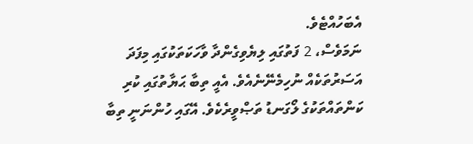އެބަހުއްޓެވެ.
ނަމަވެސް، 2 ފަތުގައި ލިޔެވިގެންދާ ވާހަކަތަކުގައި މިފަދަ އަސަރުތަކެއް ނުހިމެނޭނެއެވެ. އެއީ ތިބާ ޙަޔާތުގައި ކުރި ކަންތައްތަކުގެ ލޯގަނޑު ތަޞްވީރެކެވެ. އޭގައި ހުންނަނީ ތިބާ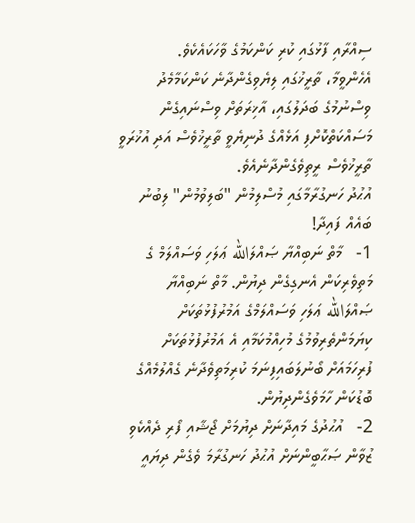ސިއްރާއި ފާޅުގައި ކުރި ކަންކަމުގެ ވާހަކައެކެވެ.
އެހެންވީމާ، ތާރީޚުގައި ލިޔެވިގެންދާނެ ކަންކަމާމެދު ވިސްނުމުގެ ބަދަލުގައި، އާޚިރަތަށް ވިސްނައިގެން މަސައްކަތްކޮށްފި އަޅެއްގެ ދުނިޔެވީ ތާރީޚުވެސް އަދި އުޚުރަވީ ތާރީޚުވެސް ރީތިވެގެންދާނެއެވެ.
އުޙުދު ހަނގުރާމާގައި މުސްލިމުން "ބަލިވުމުން" ލިބުނު ބައެއް ފައިދާ!
1-   މާތް ނަބިއްޔާ ޞައްލަالله ޢަލަހި ވަސައްލަމް ގެ މަތިވެރިކަން އެނގިގެން ދިޔުން. މާތް ނަބިއްޔާ ޞައްލަالله ޢަލަހި ވަސައްލަމްގެ އަމުރުފުޅުތަކަށް ކިޔަމަންތެރިވުމުގެ މުހިއްމުކަމާއި އެ އަމުރުފުޅުތަކަށް ފުރިހަމައަށް ބޯނުލަބައިފިނަމަ ކުރިމަތިވެދާނެ ގެއްލުމެއްގެ ބޮޑުކަން ހާމަވެގެންދިޔުން.
2-   އުޙުދުގެ މައިދާނަށް ދިޔުމަށް ޖޯޝާއި ފޯރި ދެއްކެވި ޒުވާން ޞަޙާބީންނަށް އުޙުދު ހަނގުރާމަ ވެގެން ދިޔައީ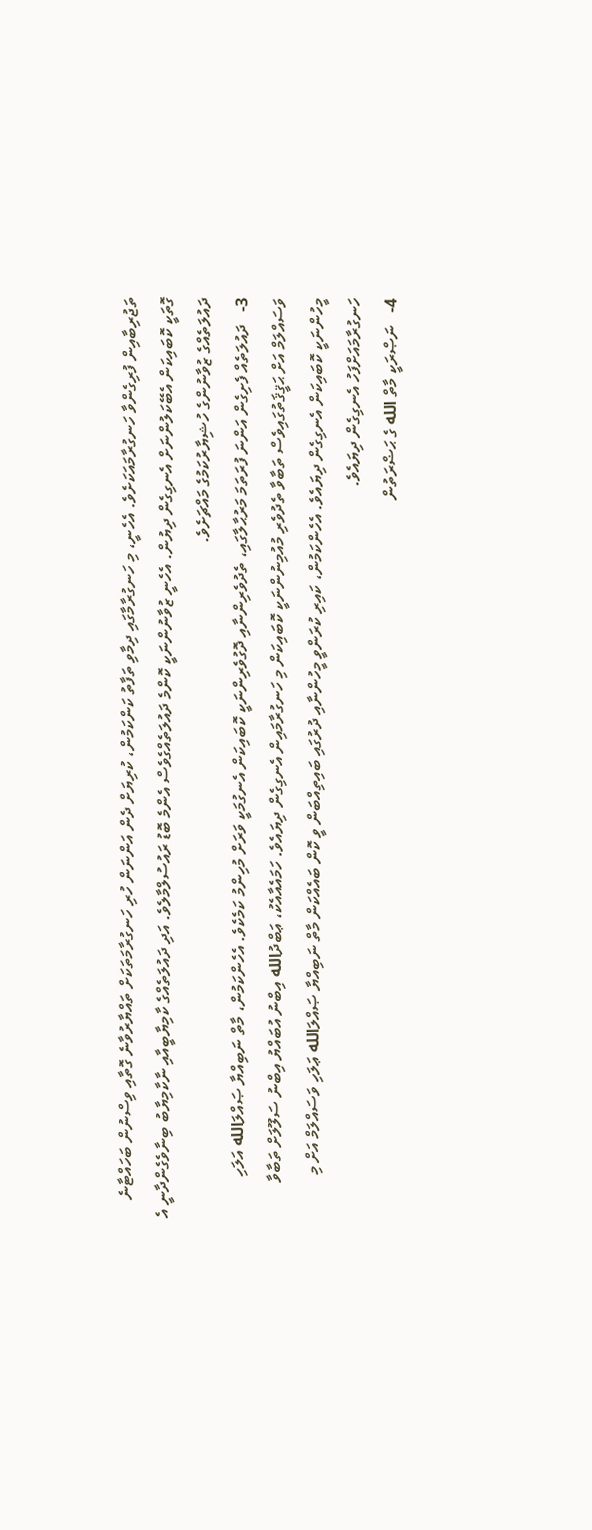ތަޖުރިބާއިން ފުރިގެންވާ ހަނގުރާމައަކަށެވެ. އެހެނީ، މި ހަނގުރާމާގައި ދިމާވި ތަފާތު ކަންކަމުން، ކުރިޔަށް ދެން އަންނަން ހުރި ހަނގުރާމަތަކަށް ތައްޔާރުވާނެ ގޮތާއި ވިސްނުން ބަހައްޓާނެ ގޮތަކީ ކޮބައިކަން އެބޭކަލުންނަށް އެނގިގެން ދިޔުން. އެހެނީ ޒުވާނުންނަކީ ކޮންމެ ދައުލަތެއްގެވެސް އެންމެ ބޮޑު ރައުސުލްމާލެވެ. އަދި ދައުލަތެއްގެ ކާމިޔާބީއާއި ނާކާމިޔާބު ބިނާވެގެންދާނީ އެ ދައުލަތެއްގެ ޒުވާނުންގެ ހުޝިޔާރުކަމުގެ މައްޗަށެވެ.
3-   ދައުލަތެއް ފެށިގެން އަންނަ ފުރަތަމަ މަރުޙާލާގައި، ތެދުވެރިންނާއި ދޮގުވެރިންނަކީ ކޮބައިކަން އެނގުމަކީ ވަރަށް މުހިންމު ކަމެކެވެ. އެހެންކަމުން، މާތް ނަބިއްޔާ ޞައްލަالله އަލަހި ވަސައްލަމް އަށް ޙަޤީޤަތުގައިވެސް ތަބާވާ ތެދުވެރި މުއުމިނުންނަކީ ކޮބައިކަން މި ހަނގުރާމައިން އެނގިގެން ދިޔައެވެ. ހަމައެއާއެކު، ޢަބްދުالله އިބްނު އުބައްޔު އިބްނު ސަލޫލަށް ތަބާވާ މީހުންނަކީ ކޮބައިކަން އެނގިގެން ދިޔައެވެ. އެހެންކަމުން، ކައިރި ކުރަންވީ މީހުންނާއި ދުރުގައި ބައިތިއްބަން ވީ ކޮން ބައެއްކަން މާތް ނަބިއްޔާ ޞައްލަالله ޢަލަހި ވަސައްލަމް އަށް މި ހަނގުރާމައަށްފަހު އެނގިގެން ދިޔައެވެ.
4-   ނަޞްރަކީ މާތް الله ގެ ޙަޟްރަތުން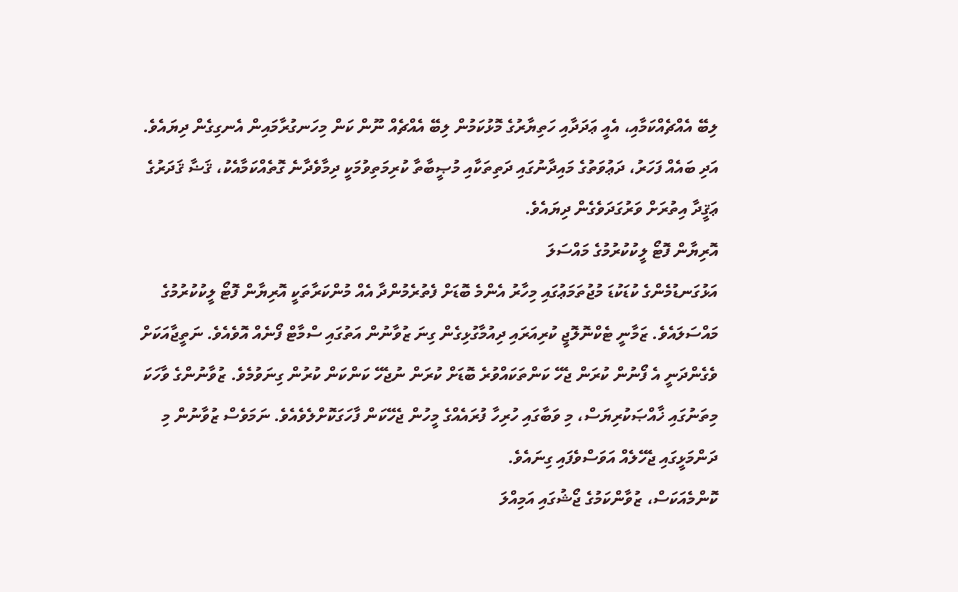ލިބޭ އެއްޗެއްކަމާއި، އެއީ ޢަދަދާއި ހަތިޔާރުގެ މޮޅުކަމުން ލިބޭ އެއްޗެއް ނޫން ކަން މިހަނގުރާމައިން އެނގިގެން ދިޔައެވެ. އަދި ބައެއް ފަހަރު، ދަޢުވަތުގެ މައިދާނުގައި ދަތިތަކާއި މުޞީބާތާ ކުރިމަތިވުމަކީ ދިމާވެދާނެ ގޮތެއްކަމާއެކު، ޤަޟާ ޤަދަރުގެ ޢަޤީދާ އިތުރަށް ވަރުގަދަވެގެން ދިޔައެވެ.
އޮރިޔާން ފޮޓޯ ލީކުކުރުމުގެ މައްސަލަ
އަޅުގަނޑުމެންގެ ކުޑަކުޑަ މުޖުތަމަޢުގައި މިހާރު އެންމެ ބޮޑަށް ފެތުރެމުންދާ އެއް މުންކަރާތަކީ އޮރިޔާން ފޮޓޯ ލީކުކުރުމުގެ މައްސަލައެވެ. ޒަމާނީ ޓެކްނޮލޮޖީ ކުރިއަރައި ދިއުމާގުޅިގެން ގިނަ ޒުވާނުން އަތުގައި ސްމާޓް ފޯނެއް އޮވެއެވެ. ނަތީޖާއަކަށް ވެގެންދަނީ އެ ފޯނުން ކުރަން ޖެހޭ ކަންތަކައްވުރެ ބޮޑަށް ކުރަން ނުޖެހޭ ކަންކަން ކުރުން ގިނަވުމެވެ. ޒުވާނުންގެ ވާހަކަ މިތަނުގައި ޚާއްޞަކުރިޔަސް، މި ވަބާގައި ހުރިހާ ފުރައެއްގެ މީހުން ޖެހޭކަން ފާހަގަކޮށްލެވެއެވެ. ނަމަވެސް ޒުވާނުން މި ދަންމަޅީގައި ޖެހޭލެއް އަވަސްވެފައި ގިނައެވެ.
ކޮންމެއަކަސް، ޒުވާންކަމުގެ ޖޯޝުގައި އަމިއްލަ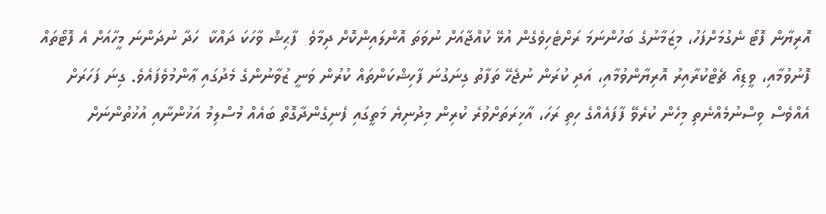އޮރިޔާން ފޮޓޯ ނެގުމަށްފަހު، މިޒަމާނުގެ ބަހުންނަމަ ރަށްޓެހިވެގެން އުޅޭ ކުއްޖާއަށް ނުވަތަ އޮންލައިންކޮށް ދިމާވެ  ފާޙިޝް ވާހަކަ ދައްކާ  ހަދާ ނުދަންނަ މީހާއަށް އެ ފޮޓޯތައް ފޮނުވުމާއި، ވީޑިއޯ ޗެޓްކުރާއިރު އޮރިޔާންވުމާއި، އަދި ކުރަން ނުޖެހޭ ތަފާތު ގިނަގުނަ ފާހިޝްކަންތައް ކުރުން ވަނީ ޒުވާނުންގެ މެދުގައި ޢާންމުވެފައެވެ. ގިނަ ފަހަރަށް އެއްވެސް ވިސްނުމެއްނެތި މިހެން ކުރެވޭ ފާފައެއްގެ ހިތި ރަހަ، އާޚިރަތަށްވުރެ ކުރިން މިދުނިޔެ މަތީގައި ފެނިގެންދާގޮތް ބައެއް މުސްލިމު އަޚުންނާއި އުޚުތުންނަށް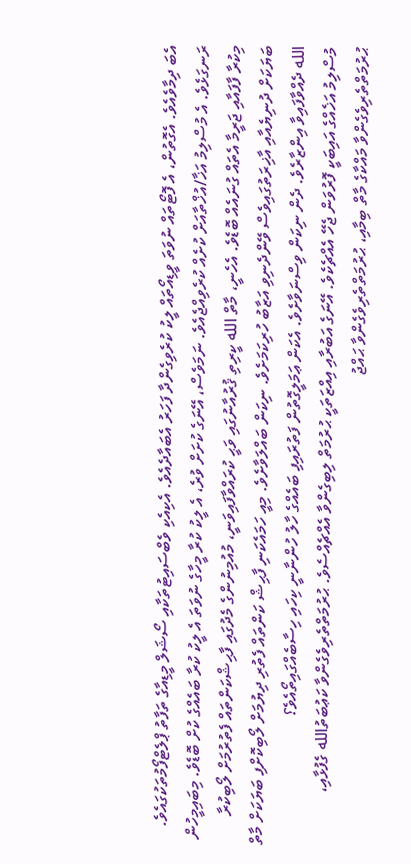އެބަ ދިމާވެއެވެ. އެގޮތުން، އެ ފޮޓޯތައް ނުވަތަ ވީޑިއޯތައް ލީކު ކުރެވިގެންދާ ފަހަރު އެބައާދެއެވެ. އެކިއެކި ވެބްސައިޓުތަކާއި ސޯޝަލް މީޑިއާގެ ތަފާތު ޕްލެޓްފޯމުތަކުގައެވެ.
ރަނގަޅެވެ. އެ މުސްލިމު އަޚާ/އުޚްތާއަށް ކުށެއް ކުރެވިއްޖެއެވެ. ނަމަވެސް، އޭނަގެ ކުށަށް ވުރެ، އެ ލީކު ކުރާ މީހާގެ ނުވަތަ އެ ލީކު ކުރާ ބައެއްގެ ކުށް ބޮޑެވެ. މިބައިމީހުން މިކުރާ ފާފައާއި ޖަރީމާ އެތައް ގުނައެއް ބޮޑެވެ. އެހެނީ، މާތް الله ކީރިތި ޤުރުއާނުގައި ވަޙީ ކުރައްވާފައިވަނީ، މުއުމިނުންގެ މެދުގައި ފާޙިޝްކަންތައް ފެތުރުމަށް ލޯބިކުރާ ބަޔަކަށް ދުނިޔެއާއި އާޚިރަތުގައިވެސް ވޭންދެނިވި އަޒާބު ހުރިކަމަށެވެ. ނިކަން ބައްލަވާށެވެ. މިއީ ހަމައެކަނި ފާޙިޝް ކަންތައް ފެތުރި ދިޔުމަށް ލޯބިކޮށްފި ބަޔަކަށް މާތް الله ދެއްވާފައިވާ އިންޒާރެވެ. ދެން ނިކަން ވިސްނަވާށެވެ. އެކަން ޢަމަލީގޮތުން ފަތުރައިފި ބައެއްގެ ހާލު ހުންނާނީ ކިހައި ހިސާބެއްގައިތޯއެވެ؟
މުސްލިމު އަޚެއްގެ އައިބަކީ ފޮރުވަން ޖެހޭ އެއްޗެކެވެ. އޭނަގެ އަބުރާއި އިއްޒަތަކީ ޙުރުމަތް ލިބިގެންވާ އެއްޗެއްސެވެ. ޙުރުމަތްތެރިވެގެންވާ ކަޢުބަތުالله ގެފުޅާއި، ޙުރުމަތްތެރިވެގެންވާ މައްކާގެ މާތް ބިމާއި، ޙުރުމަތްތެރިވެގެންވާ ޙައްޖު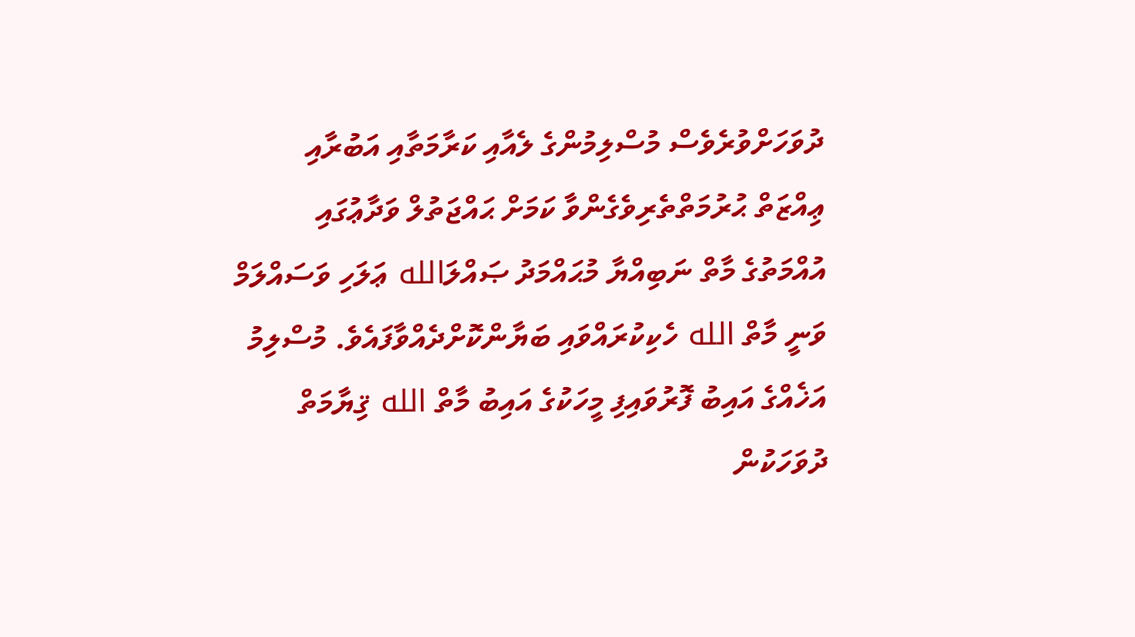ދުވަހަށްވުރެވެސް މުސްލިމުންގެ ލެއާއި ކަރާމަތާއި އަބުރާއި ޢިއްޒަތް ޙުރުމަތްތެރިވެގެންވާ ކަމަށް ޙައްޖަތުލް ވަދާޢުގައި އުއްމަތުގެ މާތް ނަބިއްޔާ މުޙައްމަދު ޞައްލަالله ޢަލަހި ވަސައްލަމް ވަނީ މާތް الله ހެކިކުރައްވައި ބަޔާންކޮށްދެއްވާފައެވެ. މުސްލިމު އަޚެއްގެ އައިބު ފޮރުވައިފި މީހަކުގެ އައިބު މާތް الله ޤިޔާމަތް ދުވަހަކުން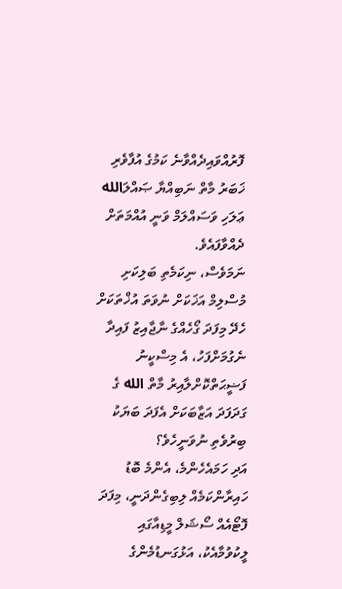ފޮރުއްވައިދެއްވާނެ ކަމުގެ އުފާވެރި ޚަބަރު މާތް ނަބިއްޔާ ޞައްލަالله ޢަލަހި ވަސައްލަމް ވަނީ އުއްމަތަށް ދެއްވާފައެވެ.
ނަމަވެސް، ނިކަމެތި ބަލިކަށި މުސްލިމް އަޚަކަށް ނުވަތަ އުޚްތަކަށް ހެދޭ މިފަދަ ގޯހެއްގެ ނާޖާއިޒު ފައިދާ ނެގުމަށްފަހު، އެ މިސްކީނު ފަޟީޙަތްކޮށްލާއިރު މާތް الله ގެ ގަދަފަދަ އަޒާބަކަށް އެފަދަ ބަޔަކު ބިރުވެތި ނުވަނީހެވެ؟
އަދި ހަމައެހެންމެ، އެންމެ ބޮޑު ހައިރާންކަމެއް ލިބިގެންދަނީ، މިފަދަ ފޮޓޯއެއް ސޯޝަލް މީޑިއާގައި ލީކުވުމާއެކު، އަޅުގަނޑުމެންގެ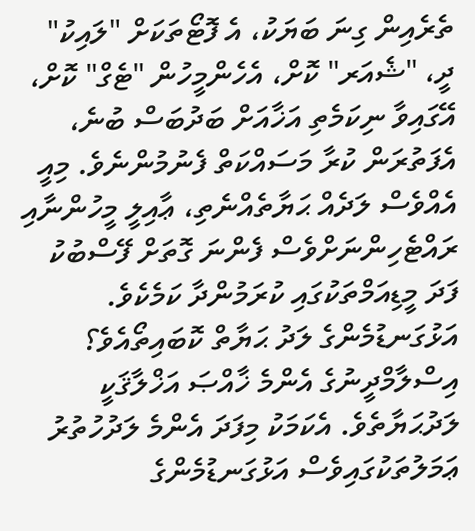ތެރެއިން ގިނަ ބަޔަކު، އެ ފޮޓޯތަކަށް "ލައިކު" ދީ، "ޝެއަރ" ކޮށް، އެހެންމީހުން "ޓެގް" ކޮށް، އޭގައިވާ ނިކަމެތި އަޚާއަށް ބަދުބަސް ބުނެ، އެފަތުރަން ކުރާ މަސައްކަތް ފެނުމުންނެވެ. މިއީ އެއްވެސް ލަދެއް ޙަޔާތެއްނެތި، ޢާއިލީ މީހުންނާއި ރައްޓެހިންނަށްވެސް ފެންނަ ގޮތަށް ފޭސްބުކު ފަދަ މީޑިއަމްތަކުގައި ކުރަމުންދާ ކަމެކެވެ. އަޅުގަނޑުމެންގެ ލަދު ޙަޔާތް ކޮބައިތޯއެވެ؟ އިސްލާމްދީނުގެ އެންމެ ޚާއްޞަ އަޚްލާޤަކީ ލަދުޙަޔާތެވެ. އެކަމަކު މިފަދަ އެންމެ ލަދުހުތުރު ޢަމަލުތަކުގައިވެސް އަޅުގަނޑުމެންގެ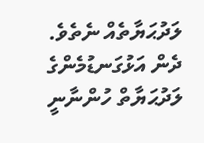ލަދުޙަޔާތެއް ނެތެވެ. ދެން އަޅުގަނޑުމެންގެ ލަދުޙަޔާތް ހުންނާނީ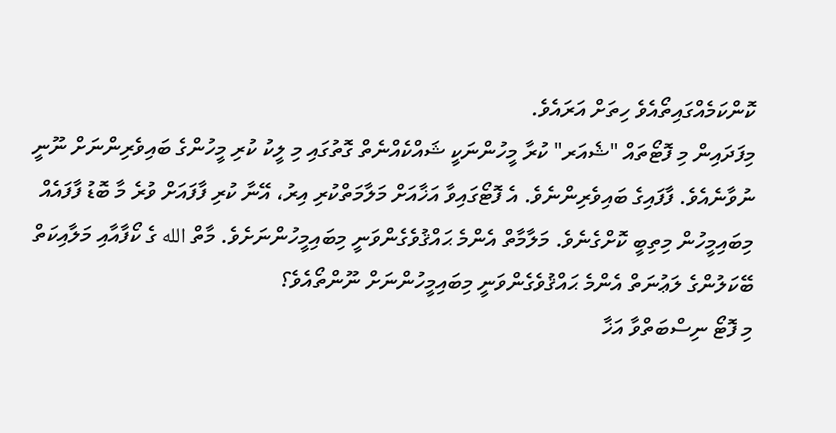ކޮންކަމެއްގައިތޯއެވެ ހިތަށް އަރައެވެ.
މިފަދައިން މި ފޮޓޯތައް "ޝެއަރ" ކުރާ މީހުންނަކީ ޝައްކެއްނެތް ގޮތުގައި މި ލީކު ކުރި މީހުންގެ ބައިވެރިންނަށް ނޫނީ ނުވާނެއެވެ. ފާފައިގެ ބައިވެރިންނެވެ. އެ ފޮޓޯގައިވާ އަޚާއަށް މަލާމަތްކުރި އިރު، އޭނާ ކުރި ފާފައަށް ވުރެ މާ ބޮޑު ފާފައެއް މިބައިމީހުން މިތިބީ ކޮށްގެނެވެ. މަލާމާތް އެންމެ ޙައްޤުވެގެންވަނީ މިބައިމީހުންނަށެވެ. މާތް الله ގެ ކޯފާއާއި މަލާއިކަތް ބޭކަލުންގެ ލަޢުނަތް އެންމެ ޙައްޤުވެގެންވަނީ މިބައިމީހުންނަށް ނޫންތޯއެވެ؟
މި ފޮޓޯ ނިސްބަތްވާ އަޚާ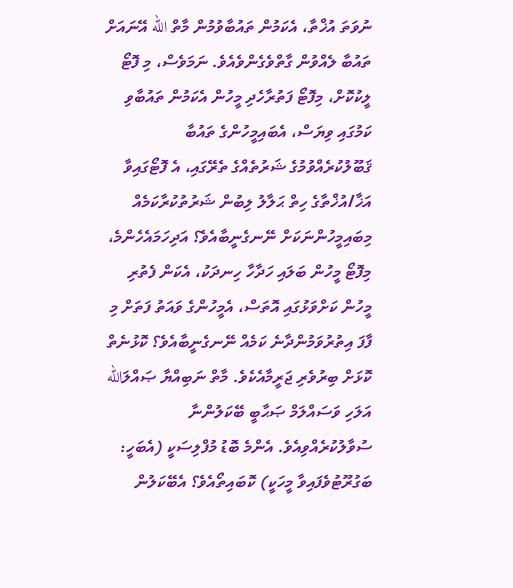ނުވަތަ އުޚްތާ، އެކަމުން ތައުބާވުމުން މާތް الله އޭނައަށް ތައުބާ ލެއްވުން ގާތްވެގެންވެއެވެ. ނަމަވެސް، މި ފޮޓޯ ލީކުކޮށް، މިފޮޓޯ ފަތުރާހެދި މީހުން އެކަމުން ތައުބާވި ކަމުގައި ވިޔަސް، އެބައިމީހުންގެ ތައުބާ ޤަބޫލުކުރެއްވުމުގެ ޝަރުތެއްގެ ތެރޭގައި، އެ ފޮޓޯގައިވާ އަޚާ/އުޚްތާގެ ހިތް ޙަލާލު ލިބުން ޝަރުތުކުރާކަމެއް މިބައިމީހުންނަކަށް ނޭނގެނީބާއެވެ؟ އަދިހަމައެހެންމެ، މިފޮޓޯ މީހުން ބަލައި ހަދާހާ ހިނދަކު، އެކަން ފެތުރި މީހުން ކަށްވަޅުގައި އޮތަސް، އެމީހުންގެ ވައަތު ފަތަށް މި ފާފަ އިތުރުވަމުންދާނެ ކަމެއް ނޭނގެނީބާއެވެ؟ ކޮޅުނެތް ކޮޅަށް ބިރުވެރި ޖަރީމާއެކެވެ. މާތް ނަބިއްޔާ ޞައްލަالله އަލަހި ވަސައްލަމް ޞަޙާބީ ބޭކަލުންނާ ސުވާލުކުރެއްވިއެވެ. އެންމެ ބޮޑު މުފްލިސަކީ (އެބަހީ: ބަގުރޫޓުވެފައިވާ މީހަކީ) ކޮބައިތޯއެވެ؟ އެބޭކަލުން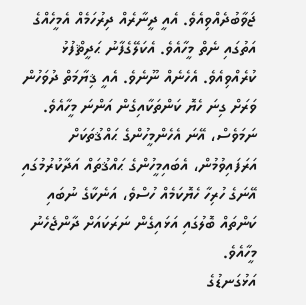ޖަވާބުދެއްވިއެވެ. އެއީ ދީނާރެއް ދިރުހަމެއް އެމީހެއްގެ އަތުގައި ނެތް މީހާއެވެ. އެކަލޭގެފާނު ޙަދީޘްފުޅު ކުރެއްވިއެވެ. އެހެނެއް ނޫނެވެ. އެއީ ޤިޔާމަތް ދުވަހުން ވަރަށް ގިނަ ހެޔޮ ކަންތަކާއިގެން އަންނަ މީހާއެވެ. ނަމަވެސް، އޭނަ އެހެންމީހުންގެ ޙައްޤުތަކަށް އަރަފައިވުމުން، އެބައިމީހުންގެ ޙައްޤުތައް އަދާކުރުމުގައި އޭނަގެ ހުރިހާ ހެޔޮކަމެއް ހުސްވެ، އަނެކާގެ ނުބައި ކަންތައް ބޮލުގައި އަޅައިގެން ނަރަކައަށް ދާންޖެހެނު މީހާއެވެ.
އަޅުގަނޑުގެ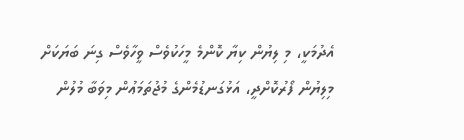އެދުމަކީ، މި ލިޔުން ކިޔާ ކޮންމެ މީހަކުވެސް ވީހާވެސް ގިނަ ބަޔަކަށް މިލިޔުން ފޯރުކޮށްދީ، އަޅުގަނޑުމެންގެ މުޖުތަމަޢުން މިވަބާ މުލުން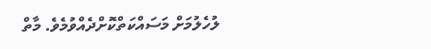ލުހެލުމަށް މަސައްކަތްކޮށްދެއްވުމެވެ. މާތް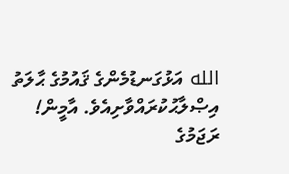الله އަޅުގަނޑުމެންގެ ޤައުމުގެ ޙާލަތު އިޞްލާޙުކުރައްވާށިއެވެ. އާމީން!
ރަޖަމުގެ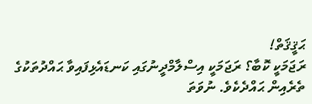ޙަޤީޤަތް!
ރަޖަމަކީ ކޮބާ؟ ރަޖަމަކީ އިސްލާމްދީނުގައި ކަނޑައެޅިފައިވާ ޙައްދުތަކުގެ ތެރެއިން ޙައްދެކެވެ. ނުވަތަ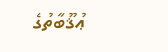ޢުޤޫބާތުގެ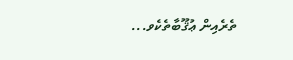ތެރެއިން ޢުޤޫބާތެކެވ...